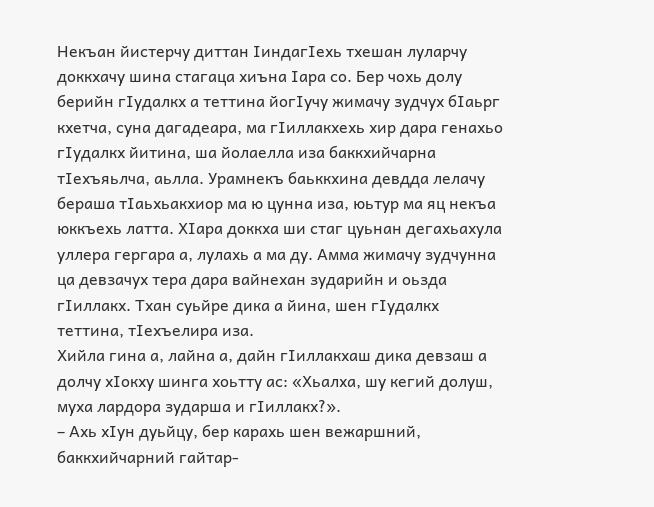Некъан йистерчу диттан IиндагIехь тхешан луларчу доккхачу шина стагаца хиъна Iара со. Бер чохь долу берийн гIудалкх а теттина йогIучу жимачу зудчух бIаьрг кхетча, суна дагадеара, ма гIиллакхехь хир дара генахьо гIудалкх йитина, ша йолаелла иза баккхийчарна тIехъяьлча, аьлла. Урамнекъ баьккхина девдда лелачу бераша тIаьхьакхиор ма ю цунна иза, юьтур ма яц некъа юккъехь латта. ХIара доккха ши стаг цуьнан дегахьахула уллера гергара а, лулахь а ма ду. Амма жимачу зудчунна ца девзачух тера дара вайнехан зударийн и оьзда гIиллакх. Тхан суьйре дика а йина, шен гIудалкх теттина, тIехъелира иза.
Хийла гина а, лайна а, дайн гIиллакхаш дика девзаш а долчу хIокху шинга хоьтту ас: «Хьалха, шу кегий долуш, муха лардора зударша и гIиллакх?».
– Ахь хIун дуьйцу, бер карахь шен вежаршний, баккхийчарний гайтар-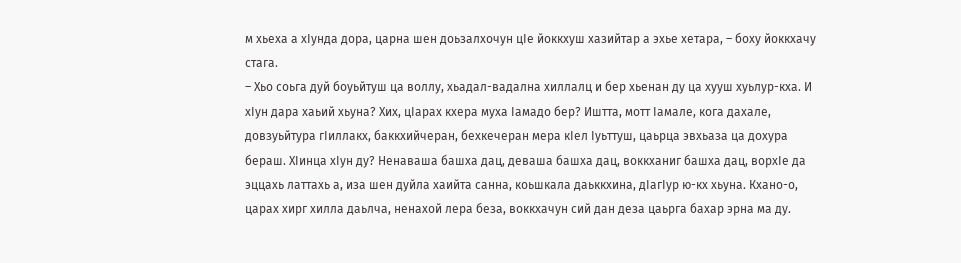м хьеха а хIунда дора, царна шен доьзалхочун цIе йоккхуш хазийтар а эхье хетара, – боху йоккхачу стага.
– Хьо соьга дуй боуьйтуш ца воллу, хьадал-вадална хиллалц и бер хьенан ду ца хууш хуьлур-кха. И хIун дара хаьий хьуна? Хих, цIарах кхера муха Iамадо бер? Иштта, мотт Iамале, кога дахале, довзуьйтура гIиллакх, баккхийчеран, бехкечеран мера кIел Iуьттуш, цаьрца эвхьаза ца дохура бераш. ХIинца хIун ду? Ненаваша башха дац, деваша башха дац, воккханиг башха дац, ворхIе да эццахь латтахь а, иза шен дуйла хаийта санна, коьшкала даьккхина, дIагIур ю-кх хьуна. Кхано-о, царах хирг хилла даьлча, ненахой лера беза, воккхачун сий дан деза цаьрга бахар эрна ма ду.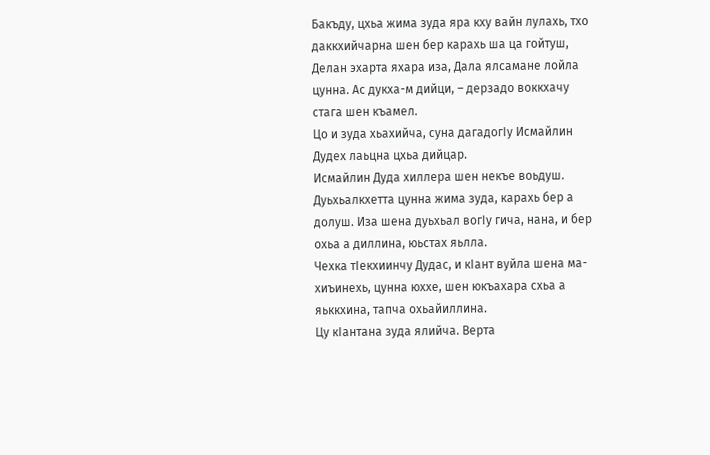Бакъду, цхьа жима зуда яра кху вайн лулахь, тхо даккхийчарна шен бер карахь ша ца гойтуш, Делан эхарта яхара иза, Дала ялсамане лойла цунна. Ас дукха-м дийци, – дерзадо воккхачу стага шен къамел.
Цо и зуда хьахийча, суна дагадогIу Исмайлин Дудех лаьцна цхьа дийцар.
Исмайлин Дуда хиллера шен некъе воьдуш. Дуьхьалкхетта цунна жима зуда, карахь бер а долуш. Иза шена дуьхьал вогIу гича, нана, и бер охьа а диллина, юьстах яьлла.
Чехка тIекхиинчу Дудас, и кIант вуйла шена ма-хиъинехь, цунна юххе, шен юкъахара схьа а яьккхина, тапча охьайиллина.
Цу кIантана зуда ялийча. Верта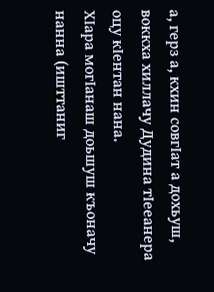а, герз а, кхин совгIат а дохьуш, воккха хиллачу Дудина тIееанера оцу кIентан нана.
ХIара могIанаш доьшуш къоначу нанна (ишттаниг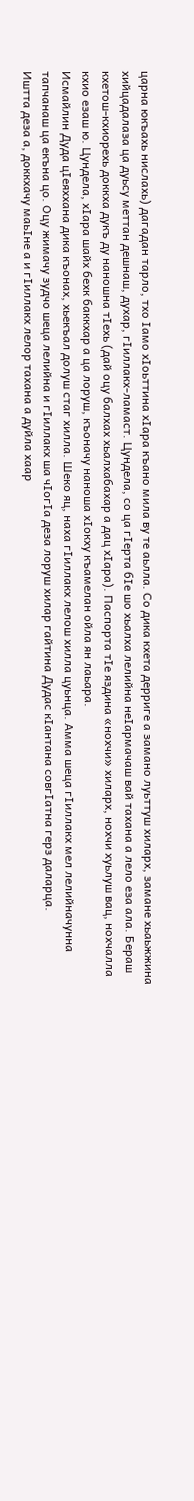царна юкъахь нислахь) дагадан тарло, тхо Iамо хIоьттина хIара къано мила ву те аьлла. Со дика кхета дерриге а замано луьттуш хиларх, замане хьаьжжина хийцадалаза ца дуьсу меттан дешнаш, духар, гIиллакх-ламаст. Цундела, со ца гIерта бIе шо хьалха лелийна неIармачаш вай тахана а лело еза ала. Бераш кхетош-кхиорехь доккха дукъ ду наношна тIехь (дай оцу балхах хьалхабахар а дац хIара). Паспорта тIе яздина «нохчи» хиларх, нохчи хуьлуш вац, нохчалла кхио езаш ю. Цундела, хIара шайх бехк баккхар а ца лоруш, къоначу наноша хIокху къамелан ойла ян лаьара.
Исмайлин Дуда цIеяххана дика къонах, хьекъал долуш стаг хилла. Шеко яц, наха гIиллакх лелош хилла цуьнца. Амма шеца гIиллакх мел лелийначунна тапчанаш ца екъна цо. Оцу жимачу зудчо шеца лелийна и гIиллакх ша чIогIа деза лоруш хилар гайтина Дудас кIантана совгIатна герз даларца.
Иштта деза а, доккхачу маьIне а и гIиллакх лелор тахана а дуйла хаар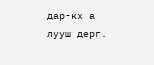дар-кх а лууш дерг.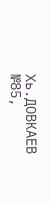Хь.ДОВКАЕВ
№85,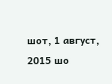шот, 1 август, 2015 шо